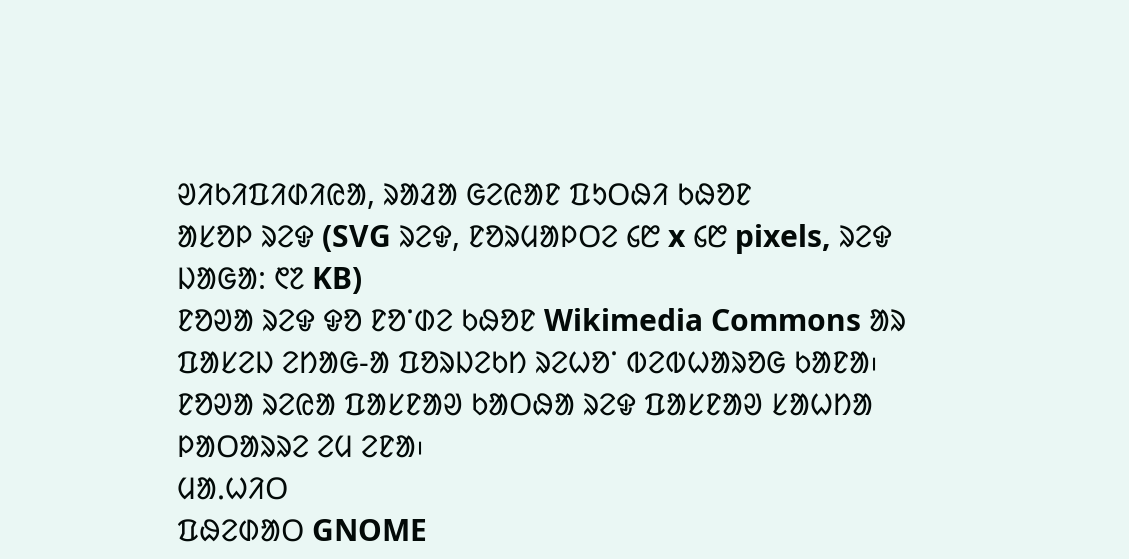ᱣᱤᱠᱤᱯᱤᱰᱤᱭᱟ, ᱨᱟᱲᱟ ᱜᱮᱭᱟᱱ ᱯᱩᱛᱷᱤ ᱠᱷᱚᱱ
ᱟᱥᱚᱞ ᱨᱮᱫ (SVG ᱨᱮᱫ, ᱱᱚᱨᱢᱟᱞᱛᱮ ᱔᱘ x ᱔᱘ pixels, ᱨᱮᱫ ᱡᱟᱜᱟ: ᱖᱗ KB)
ᱱᱚᱣᱟ ᱨᱮᱫ ᱫᱚ ᱱᱚᱸᱰᱮ ᱠᱷᱚᱱ Wikimedia Commons ᱟᱨ ᱯᱟᱥᱮᱡ ᱮᱴᱟᱜ-ᱟ ᱯᱚᱨᱡᱮᱠᱴ ᱨᱮᱦᱚᱸ ᱵᱮᱵᱦᱟᱨᱚᱜ ᱠᱟᱱᱟ᱾ ᱱᱚᱣᱟ ᱨᱮᱭᱟ ᱯᱟᱥᱱᱟᱣ ᱠᱟᱛᱷᱟ ᱨᱮᱫ ᱯᱟᱥᱱᱟᱣ ᱥᱟᱦᱴᱟ ᱞᱟᱛᱟᱨᱨᱮ ᱮᱢ ᱮᱱᱟ᱾
ᱢᱟᱹᱦᱤᱛ
ᱯᱷᱮᱰᱟᱛ GNOME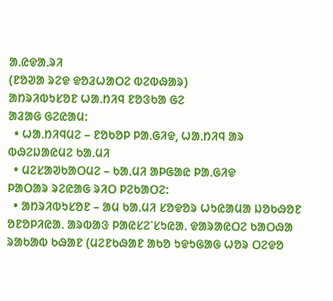ᱟᱹᱭᱫᱟᱹᱨᱤ
(ᱱᱚᱣᱟ ᱨᱮᱫ ᱫᱚᱲᱦᱟᱛᱮ ᱵᱮᱵᱷᱟᱨ)
ᱟᱴᱨᱤᱵᱩᱥᱚᱱ ᱦᱟᱹᱴᱤᱧ ᱱᱚᱝᱠᱟ ᱜᱮ
ᱟᱲᱟᱜ ᱜᱮᱭᱟᱢ:
  • ᱦᱟᱹᱴᱤᱧᱢᱮ – ᱱᱚᱠᱚᱞ ᱞᱟᱹᱜᱤᱫ, ᱦᱟᱹᱴᱤᱧ ᱟᱨ ᱵᱷᱮᱡᱟᱭᱢᱮ ᱠᱟᱹᱢᱤ
  • ᱢᱮᱥᱟᱣᱠᱟᱛᱢᱮ – ᱠᱟᱹᱢᱤ ᱟᱞᱜᱟᱭ ᱞᱟᱹᱜᱤᱫ
ᱞᱟᱛᱟᱨ ᱨᱮᱭᱟᱜ ᱨᱤᱛ ᱞᱮᱠᱟᱛᱮ:
  • ᱟᱴᱨᱤᱵᱩᱥᱚᱱ – ᱟᱢ ᱠᱟᱹᱢᱤ ᱥᱚᱫᱚᱨ ᱦᱩᱭᱟᱢᱟ ᱡᱚᱠᱷᱚᱱ ᱚᱱᱚᱞᱤᱭᱟᱹ ᱟᱨᱵᱟᱝ ᱞᱟᱭᱥᱮᱸᱥᱩᱭᱟᱹ ᱫᱟᱨᱟᱭᱛᱮ ᱠᱟᱛᱷᱟ ᱨᱟᱠᱟᱵ ᱠᱷᱟᱱ (ᱢᱮᱱᱠᱷᱟᱱ ᱟᱠᱚ ᱩᱫᱩᱜᱟᱜ ᱦᱚᱨ ᱛᱮᱫᱚ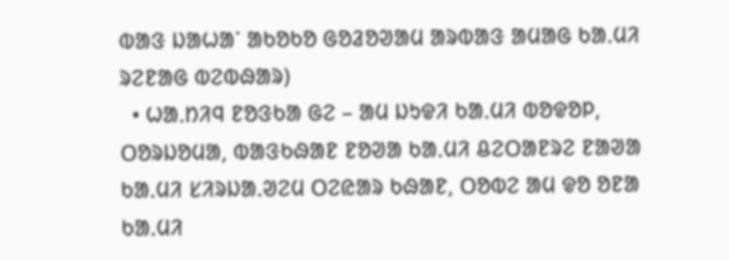ᱵᱟᱝ ᱡᱟᱦᱟᱸ ᱟᱠᱚᱠᱚ ᱜᱚᱲᱚᱣᱟᱢ ᱟᱨᱵᱟᱝ ᱟᱢᱟᱜ ᱠᱟᱹᱢᱤ ᱨᱮᱱᱟᱜ ᱵᱮᱵᱷᱟᱨ)
  • ᱦᱟᱹᱴᱤᱧ ᱱᱚᱝᱠᱟ ᱜᱮ – ᱟᱢ ᱡᱩᱫᱤ ᱠᱟᱹᱢᱤ ᱵᱚᱫᱚᱞ, ᱛᱚᱨᱡᱚᱢᱟ, ᱵᱟᱝᱠᱷᱟᱱ ᱱᱚᱣᱟ ᱠᱟᱹᱢᱤ ᱪᱮᱛᱟᱱᱨᱮ ᱱᱟᱣᱟ ᱠᱟᱹᱢᱤ ᱥᱤᱨᱡᱟᱹᱣᱮᱢ ᱛᱮᱭᱟᱨ ᱠᱷᱟᱱ, ᱛᱚᱵᱮ ᱟᱢ ᱫᱚ ᱚᱱᱟ ᱠᱟᱹᱢᱤ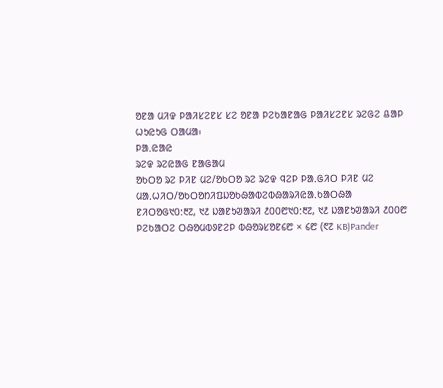ᱚᱱᱟ ᱢᱤᱫ ᱞᱟᱤᱥᱮᱱᱥ ᱥᱮ ᱚᱱᱟ ᱞᱮᱠᱟᱱᱟᱜ ᱞᱟᱤᱥᱮᱱᱥ ᱨᱮᱜᱮ ᱪᱟᱞ ᱦᱩᱭᱩᱜ ᱛᱟᱢᱟ᱾
ᱞᱟ.ᱭᱟᱭ
ᱨᱮᱫ ᱨᱮᱭᱟᱜ ᱱᱟᱜᱟᱢ
ᱚᱠᱛᱚ ᱨᱮ ᱞᱤᱱ ᱢᱮ/ᱚᱠᱛᱚ ᱨᱮ ᱨᱮᱫ ᱧᱮᱞ ᱞᱟᱹᱜᱤᱛ ᱞᱤᱱ ᱢᱮ
ᱢᱟᱹᱦᱤᱛ/ᱚᱠᱛᱚᱴᱤᱯᱡᱚᱠᱷᱟᱵᱮᱵᱷᱟᱨᱤᱭᱟᱹᱠᱟᱛᱷᱟ
ᱱᱤᱛᱚᱜ᱑᱐:᱓᱗, ᱑᱒ ᱡᱟᱱᱩᱣᱟᱨᱤ ᱒᱐᱐᱘᱑᱐:᱓᱗, ᱑᱒ ᱡᱟᱱᱩᱣᱟᱨᱤ ᱒᱐᱐᱘ ᱞᱮᱠᱟᱛᱮ ᱛᱷᱚᱢᱵᱽᱱᱮᱞ ᱵᱷᱚᱨᱥᱚᱱ᱔᱘ × ᱔᱘ (᱖᱗ KB)Pander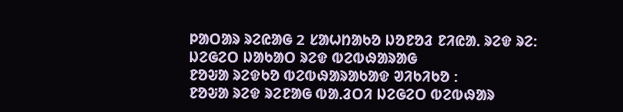ᱞᱟᱛᱟᱨ ᱨᱮᱭᱟᱜ 2 ᱥᱟᱦᱴᱟᱠᱚ ᱡᱚᱱᱚᱲ ᱱᱤᱭᱟᱹ ᱨᱮᱫ ᱨᱮ:
ᱡᱮᱜᱮᱛ ᱡᱟᱠᱟᱛ ᱨᱮᱫ ᱵᱮᱵᱷᱟᱨᱟᱜ
ᱱᱚᱶᱟ ᱨᱮᱫᱠᱚ ᱵᱮᱵᱷᱟᱨᱟᱠᱟᱫ ᱣᱤᱠᱤᱠᱚ :
ᱱᱚᱶᱟ ᱨᱮᱫ ᱨᱮᱱᱟᱜ ᱵᱟᱹᱲᱛᱤ ᱡᱮᱜᱮᱛ ᱵᱮᱵᱷᱟᱨ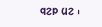ᱧᱮᱞ ᱢᱮ ᱾